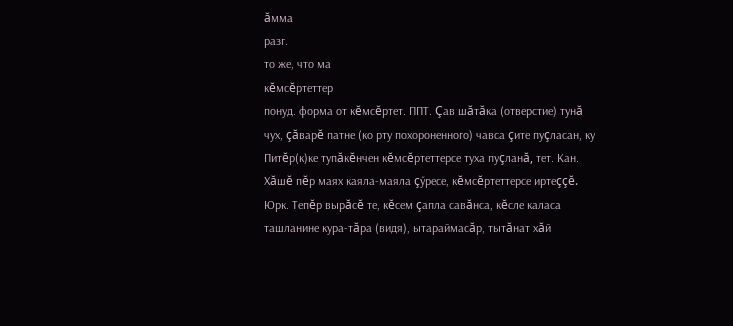ăмма
разг.
то же, что ма
кĕмсĕртеттер
понуд. форма от кĕмсĕртет. ППТ. Çав шăтăка (отверстие) тунă чух, çăварĕ патне (ко рту похороненного) чавса çите пуçласан, ку Питĕр(к)ке тупăкĕнчен кĕмсĕртеттерсе туха пуçланă, тет. Кан. Хăшĕ пĕр маях каяла-маяла çӳресе, кĕмсĕртеттерсе иртеççĕ. Юрк. Тепĕр вырăсĕ те, кĕсем çапла савăнса, кĕсле каласа ташланине кура-тăра (видя), ытараймасăр, тытăнат хăй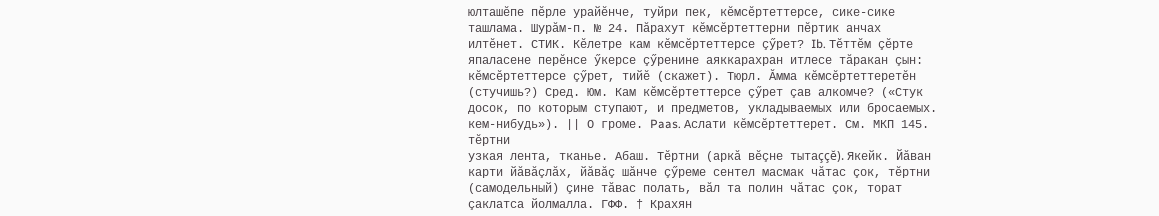юлташĕпе пĕрле урайĕнче, туйри пек, кĕмсĕртеттерсе, сике-сике ташлама. Шурăм-п. № 24. Пăрахут кĕмсĕртеттерни пĕртик анчах илтĕнет. СТИК. Кĕлетре кам кĕмсĕртеттерсе çӳрет? Ib. Тĕттĕм çĕрте япаласене перĕнсе ӳкерсе çӳренине аяккарахран итлесе тăракан çын: кĕмсĕртеттерсе çӳрет, тийĕ (скажет). Тюрл. Ăмма кĕмсĕртеттеретĕн (стучишь?) Сред. Юм. Кам кĕмсĕртеттерсе çӳрет çав алкомче? («Стук досок, по которым ступают, и предметов, укладываемых или бросаемых. кем-нибудь»). || О громе. Paas. Аслати кĕмсĕртеттерет. См. МКП 145.
тĕртни
узкая лента, тканье. Абаш. Тĕртни (аркă вĕçне тытаççĕ). Якейк. Йăван карти йăвăçлăх, йăвăç шăнче çӳреме сентел масмак чăтас çок, тĕртни (самодельный) çине тăвас полать, вăл та полин чăтас çок, торат çаклатса йолмалла. ГФФ. † Крахян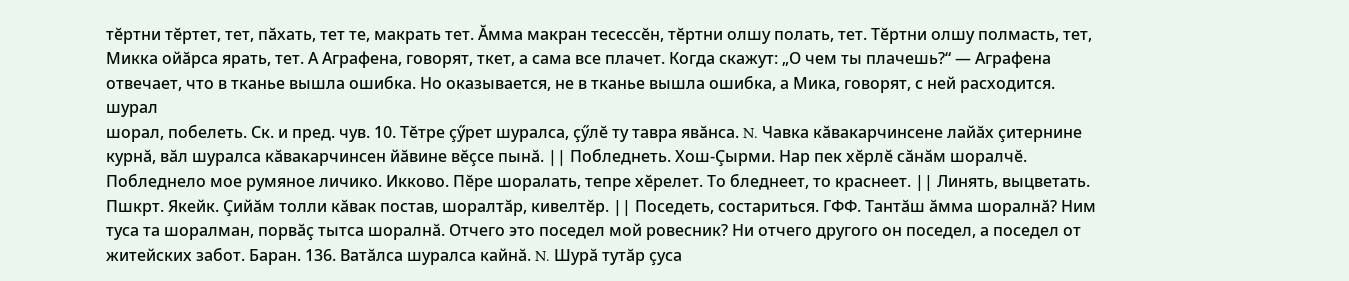тĕртни тĕртет, тет, пăхать, тет те, макрать тет. Ăмма макран тесессĕн, тĕртни олшу полать, тет. Тĕртни олшу полмасть, тет, Микка ойăрса ярать, тет. А Аграфена, говорят, ткет, а сама все плачет. Когда скажут: „О чем ты плачешь?“ — Аграфена отвечает, что в тканье вышла ошибка. Но оказывается, не в тканье вышла ошибка, а Мика, говорят, с ней расходится.
шурал
шорал, побелеть. Ск. и пред. чув. 10. Тĕтре çӳрет шуралса, çӳлĕ ту тавра явăнса. N. Чавка кăвакарчинсене лайăх çитернине курнă, вăл шуралса кăвакарчинсен йăвине вĕçсе пынă. || Побледнеть. Хош-Çырми. Нар пек хĕрлĕ сăнăм шоралчĕ. Побледнело мое румяное личико. Икково. Пĕре шоралать, тепре хĕрелет. То бледнеет, то краснеет. || Линять, выцветать. Пшкрт. Якейк. Çийăм толли кăвак постав, шоралтăр, кивелтĕр. || Поседеть, состариться. ГФФ. Тантăш ăмма шоралнă? Ним туса та шоралман, порвăç тытса шоралнă. Отчего это поседел мой ровесник? Ни отчего другого он поседел, а поседел от житейских забот. Баран. 136. Ватăлса шуралса кайнă. N. Шурă тутăр çуса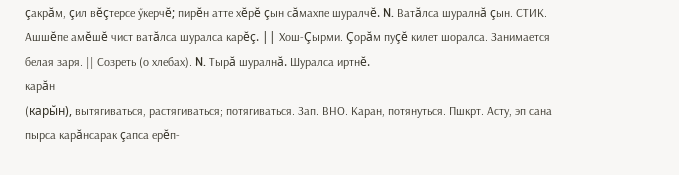çакрăм, çил вĕçтерсе ӳкерчĕ; пирĕн атте хĕрĕ çын сăмахпе шуралчĕ. N. Ватăлса шуралнă çын. СТИК. Ашшĕпе амĕшĕ чист ватăлса шуралса карĕç. || Хош-Çырми. Çорăм пуçĕ килет шоралса. Занимается белая заря. || Созреть (о хлебах). N. Тырă шуралнă. Шуралса иртнĕ.
карăн
(кары̆н), вытягиваться, растягиваться; потягиваться. Зап. ВНО. Каран, потянуться. Пшкрт. Асту, эп сана пырса карăнсарак çапса ерĕп-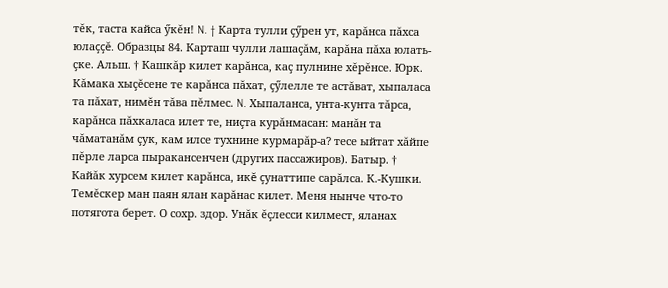тĕк, таста кайса ӳкĕн! N. † Карта тулли çӳрен ут, карăнса пăхса юлаççĕ. Образцы 84. Карташ чулли лашаçăм, карăна пăха юлать-çке. Альш. † Кашкăр килет карăнса, каç пулнине хĕрĕнсе. Юрк. Кăмака хыçĕсене те карăнса пăхат, çӳлелле те астăват, хыпаласа та пăхат, нимĕн тăва пĕлмес. N. Хыпаланса, унта-кунта тăрса, карăнса пăхкаласа илет те, ниçта курăнмасан: манăн та чăматанăм çук, кам илсе тухнине курмарăр-а? тесе ыйтат хăйпе пĕрле ларса пыракансенчен (других пассажиров). Батыр. † Кайăк хурсем килет карăнса, икĕ çунаттипе сарăлса. К.-Кушки. Темĕскер ман паян ялан карăнас килет. Меня нынче что-то потягота берет. О сохр. здор. Унăк ĕçлесси килмест, яланах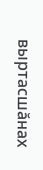выртасшăнах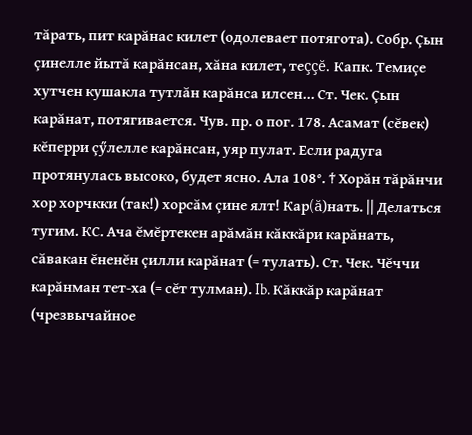тăрать, пит карăнас килет (одолевает потягота). Собр. Çын çинелле йытă карăнсан, хăна килет, теççĕ. Капк. Темиçе хутчен кушакла тутлăн карăнса илсен... Ст. Чек. Çын карăнат, потягивается. Чув. пр. о пог. 178. Асамат (сĕвек) кĕперри çӳлелле карăнсан, уяр пулат. Если радуга протянулась высоко, будет ясно. Ала 108°. † Хорăн тăрăнчи хор хорчкки (так!) хорсăм çине ялт! Кар(ă)нать. || Делаться тугим. КС. Ача ĕмĕртекен арăмăн кăккăри карăнать, сăвакан ĕненĕн çилли карăнат (= тулать). Ст. Чек. Чĕччи карăнман тет-ха (= сĕт тулман). Ib. Кăккăр карăнат (чрезвычайное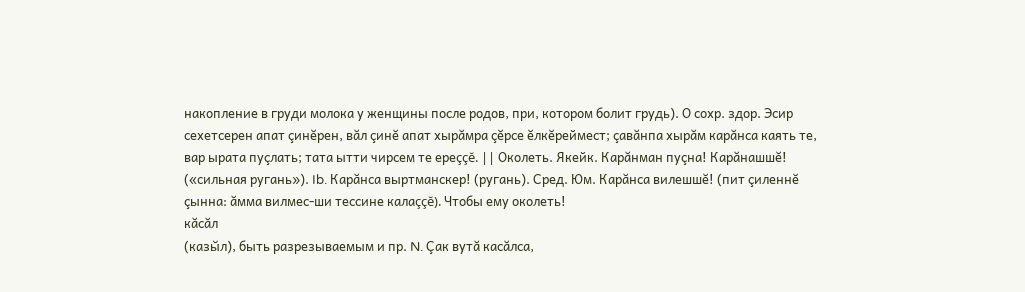накопление в груди молока у женщины после родов, при, котором болит грудь). О сохр. здор. Эсир сехетсерен апат çинĕрен, вăл çинĕ апат хырăмра çĕрсе ĕлкĕреймест; çавăнпа хырăм карăнса каять те, вар ырата пуçлать; тата ытти чирсем те ереççĕ. || Околеть. Якейк. Карăнман пуçна! Карăнашшĕ! («сильная ругань»). Ib. Карăнса выртманскер! (ругань). Сред. Юм. Карăнса вилешшĕ! (пит çиленнĕ çынна: ăмма вилмес-ши тессине калаççĕ). Чтобы ему околеть!
кăсăл
(казы̆л), быть разрезываемым и пр. N. Çак вутă касăлса,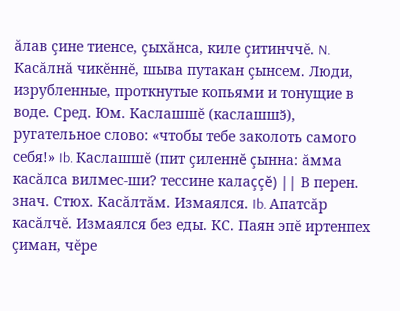ăлав çине тиенсе, çыхăнса, киле çитинччĕ. N. Касăлнă чикĕннĕ, шыва путакан çынсем. Люди, изрубленные, проткнутые копьями и тонущие в воде. Сред. Юм. Каслашшĕ (каслашшэ̆), ругательное слово: «чтобы тебе заколоть самого себя!» Ib. Каслашшĕ (пит çиленнĕ çынна: ăмма касăлса вилмес-ши? тессине калаççĕ) || В перен. знач. Стюх. Касăлтăм. Измаялся. Ib. Апатсăр касăлчĕ. Измаялся без еды. КС. Паян эпĕ иртенпех çиман, чĕре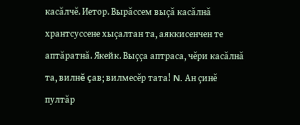касăлчĕ. Иетор. Вырăссем выçă касăлнă хрантсуссене хыçалтан та, аяккисенчен те аптăратнă. Якейк. Выççа аптраса, чĕри касăлнă та, вилнĕ çав; вилмесĕр тата! N. Ан çинĕ пултăр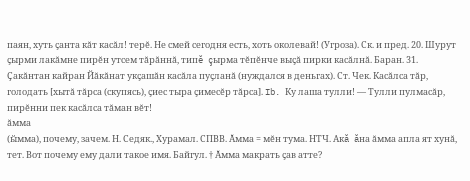паян, хуть çанта кăт касăл! терĕ. Не смей сегодня есть, хоть околевай! (Угроза). Ск. и пред. 20. Шурут çырми лакăмне пирĕн утсем тăрăннă, типĕ çырма тĕпĕнче выçă пирки касăлнă. Баран. 31. Çакăнтан кайран Йăкăнат укçашăн касăла пуçланă (нуждался в деньгах). Ст. Чек. Касăлса тăр, голодать [хытă тăрса (скупясь), çиес тыра çимесĕр тăрса]. Ib. Ку лаша тулли! — Тулли пулмасăр, пирĕнни пек касăлса тăман вĕт!
ăмма
(ы̆мма), почему, зачем. Н. Седяк., Хурамал. СПВВ. Ăмма = мĕн тума. НТЧ. Акă ăна ăмма апла ят хунă, тет. Вот почему ему дали такое имя. Байгул. † Ăмма макрать çав атте?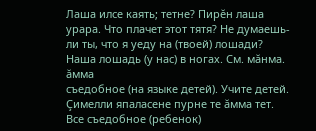Лаша илсе каять; тетне? Пирĕн лаша урара. Что плачет этот тятя? Не думаешь-ли ты, что я уеду на (твоей) лошади? Наша лошадь (у нас) в ногах. См. мăнма.
ăмма
съедобное (на языке детей). Учите детей. Çимелли япаласене пурне те ăмма тет. Все съедобное (ребенок)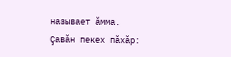называет ăмма.
Çавăн пекех пăхăр: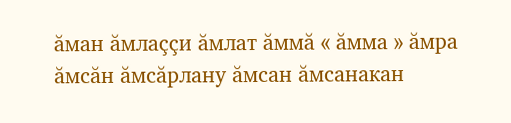ăман ăмлаççи ăмлат ăммă « ăмма » ăмра ăмсăн ăмсăрлану ăмсан ăмсанакан